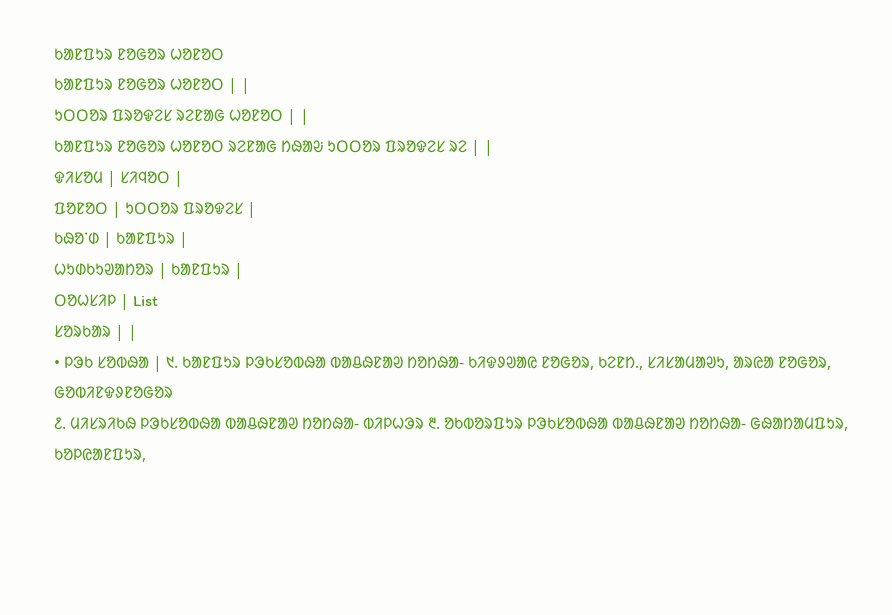ᱠᱟᱱᱯᱩᱨ ᱱᱚᱜᱚᱨ ᱦᱚᱱᱚᱛ
ᱠᱟᱱᱯᱩᱨ ᱱᱚᱜᱚᱨ ᱦᱚᱱᱚᱛ | |
ᱩᱛᱛᱚᱨ ᱯᱨᱚᱫᱮᱥ ᱨᱮᱱᱟᱜ ᱦᱚᱱᱚᱛ | |
ᱠᱟᱱᱯᱩᱨ ᱱᱚᱜᱚᱨ ᱦᱚᱱᱚᱛ ᱨᱮᱱᱟᱜ ᱴᱷᱟᱶ ᱩᱛᱛᱚᱨ ᱯᱨᱚᱫᱮᱥ ᱨᱮ | |
ᱫᱤᱥᱚᱢ | ᱥᱤᱧᱚᱛ |
ᱯᱚᱱᱚᱛ | ᱩᱛᱛᱚᱨ ᱯᱨᱚᱫᱮᱥ |
ᱠᱷᱚᱸᱰ | ᱠᱟᱱᱯᱩᱨ |
ᱦᱩᱰᱠᱩᱣᱟᱴᱚᱨ | ᱠᱟᱱᱯᱩᱨ |
ᱛᱚᱦᱥᱤᱞ | List
ᱥᱚᱨᱠᱟᱨ | |
• ᱞᱳᱠ ᱥᱚᱵᱷᱟ | ᱑. ᱠᱟᱱᱯᱩᱨ ᱞᱳᱠᱥᱚᱵᱷᱟ ᱵᱟᱪᱷᱱᱟᱣ ᱴᱚᱴᱷᱟ- ᱠᱤᱫᱽᱣᱟᱭ ᱱᱚᱜᱚᱨ, ᱠᱮᱱᱴ., ᱥᱤᱥᱟᱢᱟᱣᱩ, ᱟᱨᱭᱟ ᱱᱚᱜᱚᱨ, ᱜᱚᱵᱤᱱᱫᱽᱱᱚᱜᱚᱨ
᱒. ᱢᱤᱥᱨᱤᱠᱷ ᱞᱳᱠᱥᱚᱵᱷᱟ ᱵᱟᱪᱷᱱᱟᱣ ᱴᱚᱴᱷᱟ- ᱵᱤᱞᱦᱳᱨ ᱓. ᱚᱠᱵᱚᱨᱯᱩᱨ ᱞᱳᱠᱥᱚᱵᱷᱟ ᱵᱟᱪᱷᱱᱟᱣ ᱴᱚᱴᱷᱟ- ᱜᱷᱟᱴᱟᱢᱯᱩᱨ, ᱠᱚᱞᱭᱟᱱᱯᱩᱨ,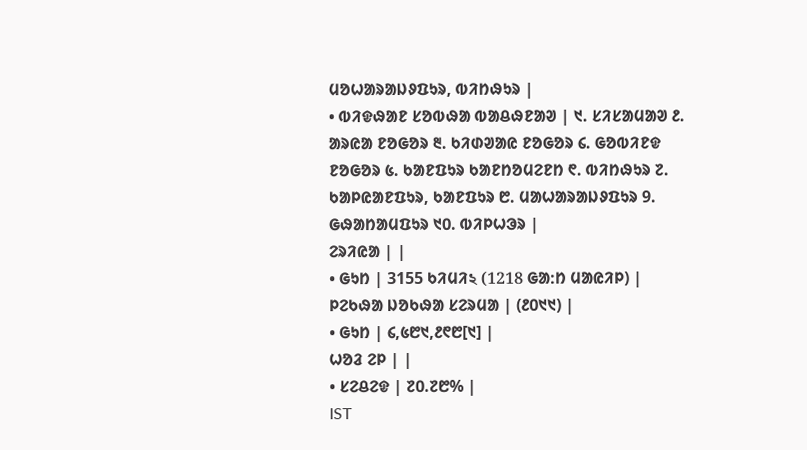ᱢᱚᱦᱟᱨᱟᱡᱽᱯᱩᱨ, ᱵᱤᱴᱷᱩᱨ |
• ᱵᱤᱫᱷᱟᱱ ᱥᱚᱵᱷᱟ ᱵᱟᱪᱷᱱᱟᱣ | ᱑. ᱥᱤᱥᱟᱢᱟᱣ ᱒. ᱟᱨᱭᱟ ᱱᱚᱜᱚᱨ ᱓. ᱠᱤᱰᱣᱟᱭ ᱱᱚᱜᱚᱨ ᱔. ᱜᱚᱵᱤᱱᱫ ᱱᱚᱜᱚᱨ ᱕. ᱠᱟᱱᱯᱩᱨ ᱠᱟᱱᱴᱚᱢᱮᱱᱴ ᱖. ᱵᱤᱴᱷᱩᱨ ᱗. ᱠᱟᱞᱭᱟᱱᱯᱩᱨ, ᱠᱟᱱᱯᱩᱨ ᱘. ᱢᱟᱦᱟᱨᱟᱡᱽᱯᱩᱨ 9. ᱜᱷᱟᱴᱟᱢᱯᱩᱨ ᱑᱐. ᱵᱤᱞᱦᱳᱨ |
ᱮᱨᱤᱭᱟ | |
• ᱜᱩᱴ | 3155 ᱠᱤᱢᱤ২ (1218 ᱜᱟᱺᱴ ᱢᱟᱭᱤᱞ) |
ᱞᱮᱠᱷᱟ ᱡᱚᱠᱷᱟ ᱥᱮᱨᱢᱟ | (᱒᱐᱑᱑) |
• ᱜᱩᱴ | ᱔,᱕᱘᱑,᱒᱖᱘[᱑] |
ᱦᱚᱲ ᱮᱞ | |
• ᱥᱮᱪᱮᱫ | ᱗᱐.᱗᱘% |
IST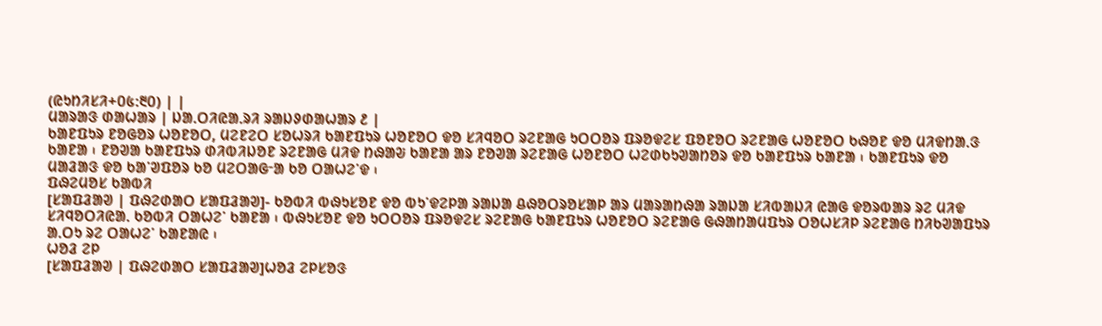(ᱭᱩᱴᱤᱥᱤ+᱐᱕:᱓᱐) | |
ᱢᱟᱨᱟᱝ ᱰᱟᱦᱟᱨ | ᱡᱟᱹᱛᱤᱭᱟᱹᱨᱤ ᱨᱟᱡᱽᱰᱟᱦᱟᱨ ᱒ |
ᱠᱟᱱᱯᱩᱨ ᱱᱚᱜᱚᱨ ᱦᱚᱱᱚᱛ, ᱢᱮᱱᱮᱛ ᱥᱚᱦᱨᱤ ᱠᱟᱱᱯᱩᱨ ᱦᱚᱱᱚᱛ ᱫᱚ ᱥᱤᱧᱚᱛ ᱨᱮᱱᱟᱜ ᱩᱛᱛᱚᱨ ᱯᱨᱚᱫᱮᱥ ᱯᱚᱱᱚᱛ ᱨᱮᱱᱟᱜ ᱦᱚᱱᱚᱛ ᱠᱷᱚᱱ ᱫᱚ ᱢᱤᱫᱴᱟᱹᱝ ᱠᱟᱱᱟ ᱾ ᱱᱚᱣᱟ ᱠᱟᱱᱯᱩᱨ ᱰᱤᱵᱤᱡᱚᱱ ᱨᱮᱱᱟᱜ ᱢᱤᱫ ᱴᱷᱟᱶ ᱠᱟᱱᱟ ᱟᱨ ᱱᱚᱣᱟ ᱨᱮᱱᱟᱜ ᱦᱚᱱᱚᱛ ᱦᱮᱰᱠᱩᱣᱟᱴᱚᱨ ᱫᱚ ᱠᱟᱱᱯᱩᱨ ᱠᱟᱱᱟ ᱾ ᱠᱟᱱᱯᱩᱨ ᱫᱚ ᱢᱟᱲᱟᱝ ᱫᱚ ᱠᱟᱸᱣᱯᱚᱨ ᱠᱚ ᱢᱮᱛᱟᱜᱼᱟ ᱠᱚ ᱛᱟᱦᱮᱸᱫ ᱾
ᱯᱷᱮᱢᱚᱥ ᱠᱟᱵᱤ
[ᱥᱟᱯᱲᱟᱣ | ᱯᱷᱮᱰᱟᱛ ᱥᱟᱯᱲᱟᱣ]- ᱠᱚᱵᱤ ᱵᱷᱩᱥᱚᱱ ᱫᱚ ᱵᱩᱸᱫᱮᱞᱟ ᱨᱟᱡᱟ ᱪᱷᱚᱛᱨᱚᱥᱟᱞ ᱟᱨ ᱢᱟᱨᱟᱴᱷᱟ ᱨᱟᱡᱟ ᱥᱤᱵᱟᱡᱤ ᱭᱟᱜ ᱫᱚᱨᱵᱟᱨ ᱨᱮ ᱢᱤᱫ ᱥᱤᱧᱚᱛᱤᱭᱟᱹ ᱠᱚᱵᱤ ᱛᱟᱦᱮᱸ ᱠᱟᱱᱟ ᱾ ᱵᱷᱩᱥᱚᱱ ᱫᱚ ᱩᱛᱛᱚᱨ ᱯᱨᱚᱫᱮᱥ ᱨᱮᱱᱟᱜ ᱠᱟᱱᱯᱩᱨ ᱦᱚᱱᱚᱛ ᱨᱮᱱᱟᱜ ᱜᱷᱟᱴᱟᱢᱯᱩᱨ ᱛᱚᱦᱥᱤᱞ ᱨᱮᱱᱟᱜ ᱴᱤᱠᱣᱟᱯᱩᱨ ᱟᱹᱛᱩ ᱨᱮ ᱛᱟᱦᱮᱸ ᱠᱟᱱᱟᱭ ᱾
ᱦᱚᱲ ᱮᱞ
[ᱥᱟᱯᱲᱟᱣ | ᱯᱷᱮᱰᱟᱛ ᱥᱟᱯᱲᱟᱣ]ᱦᱚᱲ ᱮᱞᱥᱚᱝ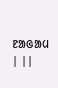ᱱᱟᱜᱟᱢ | ||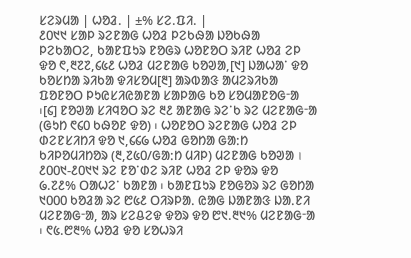ᱥᱮᱨᱢᱟ | ᱦᱚᱲ. | ±% ᱥᱮ.ᱯᱤ. |
᱒᱐᱑᱑ ᱥᱟᱞ ᱨᱮᱱᱟᱜ ᱦᱚᱲ ᱞᱮᱠᱷᱟ ᱡᱚᱠᱷᱟ ᱞᱮᱠᱟᱛᱮ, ᱠᱟᱱᱯᱩᱨ ᱱᱚᱜᱨ ᱦᱚᱱᱚᱛ ᱨᱤᱱ ᱦᱚᱲ ᱮᱞ ᱫᱚ ᱖,᱓᱗᱗,᱔᱕᱒ ᱦᱚᱲ ᱢᱮᱱᱟᱜ ᱠᱚᱣᱟ,[᱑] ᱡᱟᱦᱟᱸ ᱫᱚ ᱠᱚᱥᱴᱟ ᱨᱤᱠᱟ ᱫᱤᱥᱚᱢ[᱓] ᱟᱨᱵᱟᱝ ᱟᱢᱮᱨᱤᱠᱟ ᱯᱚᱱᱚᱛ ᱞᱩᱭᱥᱤᱭᱟᱱᱟ ᱥᱟᱞᱟᱜ ᱠᱚ ᱥᱚᱢᱟᱱᱚᱜᱼᱟ ᱾[᱔] ᱱᱚᱣᱟ ᱥᱤᱧᱚᱛ ᱨᱮ ᱓᱒ ᱟᱱᱟᱜ ᱨᱮᱸᱠ ᱨᱮ ᱢᱮᱱᱟᱜᱼᱟ (ᱜᱩᱴ ᱖᱔᱐ ᱠᱷᱚᱱ ᱫᱚ) ᱾ ᱦᱚᱱᱚᱛ ᱨᱮᱱᱟᱜ ᱦᱚᱲ ᱮᱞ ᱰᱮᱱᱥᱤᱴᱤ ᱫᱚ ᱑,᱔᱔᱙ ᱦᱚᱲ ᱜᱚᱴᱟ ᱜᱟᱺᱴ ᱠᱤᱞᱚᱢᱤᱴᱚᱨ (᱓,᱗᱕᱐/ᱜᱟᱺᱴ ᱢᱤᱞ) ᱢᱮᱱᱟᱜ ᱠᱚᱣᱟ । ᱒᱐᱐᱑-᱒᱐᱑᱑ ᱨᱮ ᱱᱚᱸᱰᱮ ᱨᱤᱱ ᱦᱚᱲ ᱮᱞ ᱫᱚᱨ ᱫᱚ ᱙.᱗᱒% ᱛᱟᱦᱮᱸ ᱠᱟᱱᱟ ᱾ ᱠᱟᱱᱯᱩᱨ ᱱᱚᱜᱚᱨ ᱨᱮ ᱜᱚᱴᱟ ᱑᱐᱐᱐ ᱠᱚᱲᱟ ᱨᱮ ᱘᱕᱒ ᱛᱤᱨᱞᱟᱹ ᱭᱟᱜ ᱡᱟᱱᱟᱝ ᱡᱟᱹᱱᱤ ᱢᱮᱱᱟᱜᱼᱟ, ᱟᱨ ᱥᱮᱪᱮᱫ ᱫᱚᱨ ᱫᱚ ᱘᱑.᱓᱑% ᱢᱮᱱᱟᱜᱼᱟ ᱾ ᱖᱕.᱘᱓% ᱦᱚᱲ ᱫᱚ ᱥᱚᱦᱨᱤ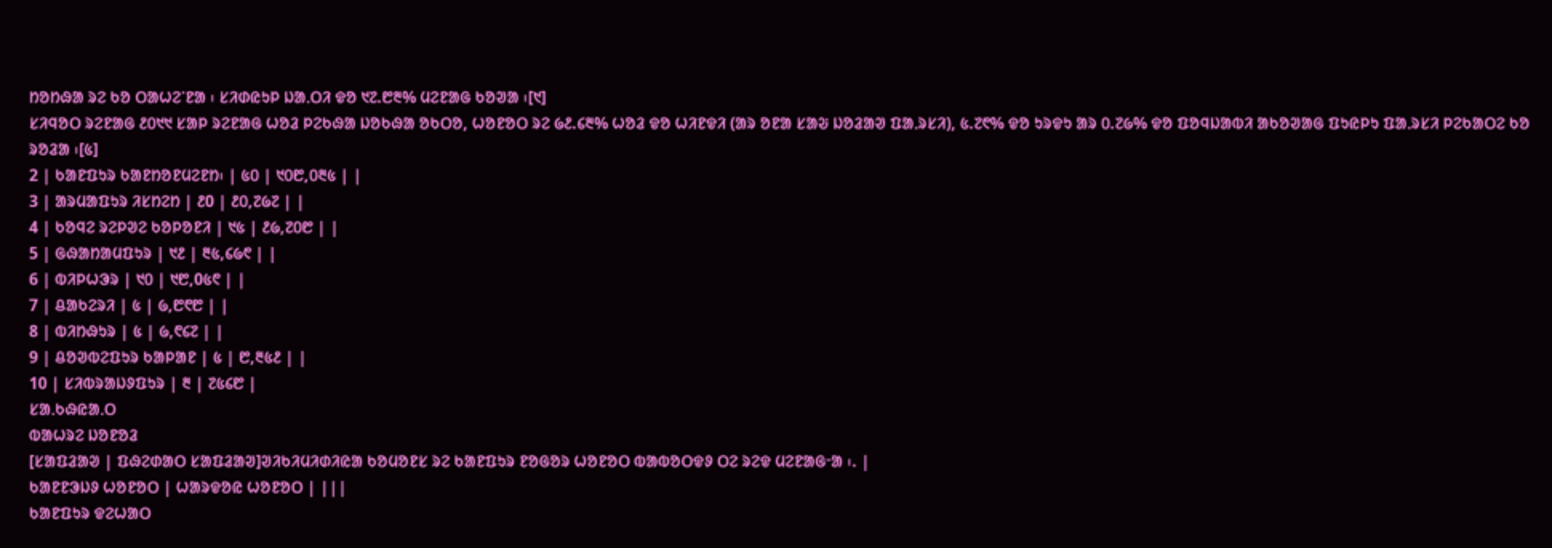ᱴᱚᱴᱷᱟ ᱨᱮ ᱠᱚ ᱛᱟᱦᱮᱸᱱᱟ ᱾ ᱥᱤᱰᱭᱩᱞ ᱡᱟᱹᱛᱤ ᱫᱚ ᱑᱗.᱘᱓% ᱢᱮᱱᱟᱜ ᱠᱚᱣᱟ ᱾[᱑]
ᱥᱤᱧᱚᱛ ᱨᱮᱱᱟᱜ ᱒᱐᱑᱑ ᱥᱟᱞ ᱨᱮᱱᱟᱜ ᱦᱚᱲ ᱞᱮᱠᱷᱟ ᱡᱚᱠᱷᱟ ᱚᱠᱛᱚ, ᱦᱚᱱᱚᱛ ᱨᱮ ᱙᱒.᱔᱓% ᱦᱚᱲ ᱫᱚ ᱦᱤᱱᱫᱤ (ᱟᱨ ᱚᱱᱟ ᱥᱟᱶ ᱡᱚᱲᱟᱣ ᱯᱟᱹᱨᱥᱤ), ᱕.᱗᱖% ᱫᱚ ᱩᱨᱫᱩ ᱟᱨ ᱐.᱗᱙% ᱫᱚ ᱯᱚᱧᱡᱟᱵᱤ ᱟᱠᱚᱣᱟᱜ ᱯᱩᱭᱞᱩ ᱯᱟᱹᱨᱥᱤ ᱞᱮᱠᱟᱛᱮ ᱠᱚ ᱨᱚᱲᱟ ᱾[᱕]
2 | ᱠᱟᱱᱯᱩᱨ ᱠᱟᱱᱴᱚᱱᱢᱮᱱᱴ᱾ | ᱕᱐ | ᱑᱐᱘,᱐᱓᱕ | |
3 | ᱟᱨᱢᱟᱯᱩᱨ ᱤᱥᱴᱮᱴ | ᱒0 | ᱒᱐,᱗᱙᱗ | |
4 | ᱠᱚᱧᱮ ᱨᱮᱞᱣᱮ ᱠᱚᱞᱚᱱᱤ | ᱑᱕ | ᱒᱙,᱗᱐᱘ | |
5 | ᱜᱷᱟᱴᱟᱢᱯᱩᱨ | ᱑᱒ | ᱓᱕,᱔᱙᱖ | |
6 | ᱵᱤᱞᱦᱳᱨ | ᱑᱐ | ᱑᱘,0᱕᱖ | |
7 | ᱪᱟᱠᱮᱨᱤ | ᱕ | ᱙,᱘᱖᱘ | |
8 | ᱵᱤᱴᱷᱩᱨ | ᱕ | ᱙,᱖᱔᱗ | |
9 | ᱪᱚᱣᱵᱮᱯᱩᱨ ᱠᱟᱞᱟᱱ | ᱕ | ᱘,᱓᱕᱒ | |
10 | ᱥᱤᱵᱨᱟᱡᱽᱯᱩᱨ | ᱓ | ᱗᱕᱔᱘ |
ᱥᱟᱹᱠᱷᱭᱟᱹᱛ
ᱵᱟᱦᱨᱮ ᱡᱚᱱᱚᱲ
[ᱥᱟᱯᱲᱟᱣ | ᱯᱷᱮᱰᱟᱛ ᱥᱟᱯᱲᱟᱣ]ᱣᱤᱠᱤᱢᱤᱰᱤᱭᱟ ᱠᱚᱢᱚᱱᱥ ᱨᱮ ᱠᱟᱱᱯᱩᱨ ᱱᱚᱜᱚᱨ ᱦᱚᱱᱚᱛ ᱵᱟᱵᱚᱛᱫᱽ ᱛᱮ ᱨᱮᱫ ᱢᱮᱱᱟᱜᱼᱟ ᱾. |
ᱠᱟᱱᱱᱳᱡᱽ ᱦᱚᱱᱚᱛ | ᱦᱟᱨᱫᱚᱭ ᱦᱚᱱᱚᱛ | |||
ᱠᱟᱱᱯᱩᱨ ᱫᱮᱦᱟᱛ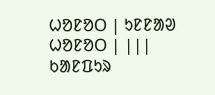ᱦᱚᱱᱚᱛ | ᱩᱱᱱᱟᱣ ᱦᱚᱱᱚᱛ | |||
ᱠᱟᱱᱯᱩᱨ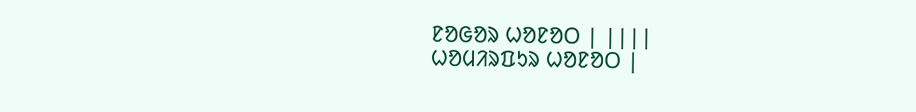ᱱᱚᱜᱚᱨ ᱦᱚᱱᱚᱛ | ||||
ᱦᱚᱢᱤᱨᱯᱩᱨ ᱦᱚᱱᱚᱛ |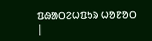ᱯᱷᱟᱛᱮᱦᱯᱩᱨ ᱦᱚᱱᱚᱛ |